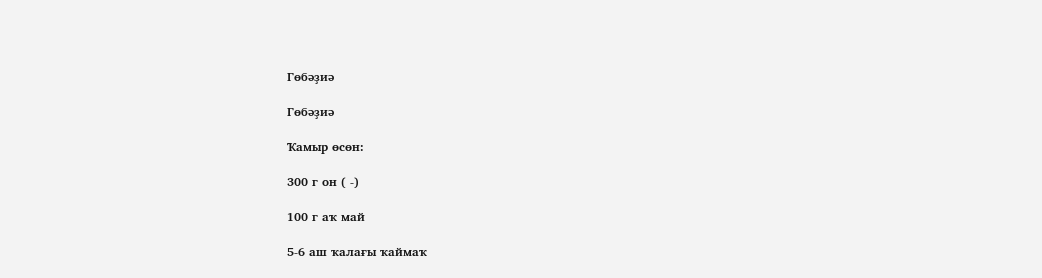Гөбәҙиә

Гөбәҙиә

Ҡамыр өсөн:

300 г он ( -)

100 г аҡ май

5-6 аш ҡалағы ҡаймаҡ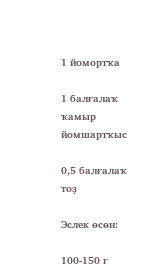1 йомортҡа

1 балғалаҡ ҡамыр йомшартҡыс

0,5 балғалаҡ тоҙ

Эслек өсөн:

100-150 г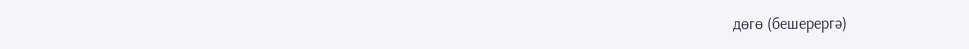дөгө (бешерергә)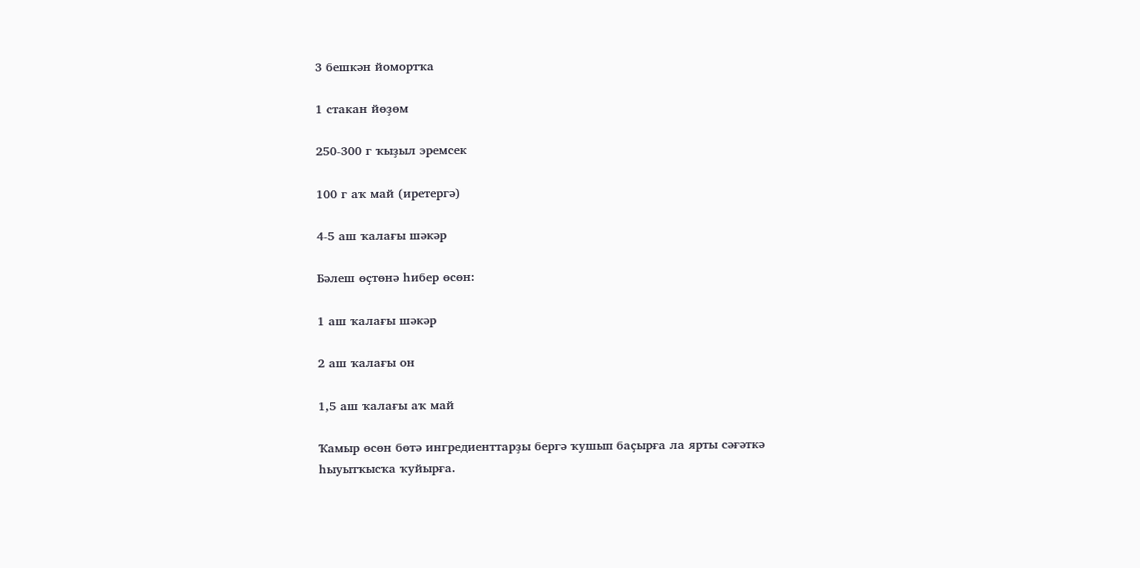3 бешкән йомортҡа

1 стакан йөҙөм

250-300 г ҡыҙыл эремсек

100 г аҡ май (иретергә)

4-5 аш ҡалағы шәкәр

Бәлеш өҫтөнә һибер өсөн:

1 аш ҡалағы шәкәр

2 аш ҡалағы он

1,5 аш ҡалағы аҡ май

Ҡамыр өсөн бөтә ингредиенттарҙы бергә ҡушып баҫырға ла ярты сәғәткә һыуытҡысҡа ҡуйырға.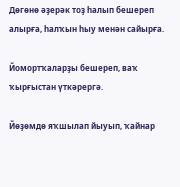Дөгөнө әҙерәк тоҙ һалып бешереп алырға, һалҡын һыу менән сайырға.

Йомортҡаларҙы бешереп, ваҡ ҡырғыстан үткәрергә.

Йөҙөмдө яҡшылап йыуып, ҡайнар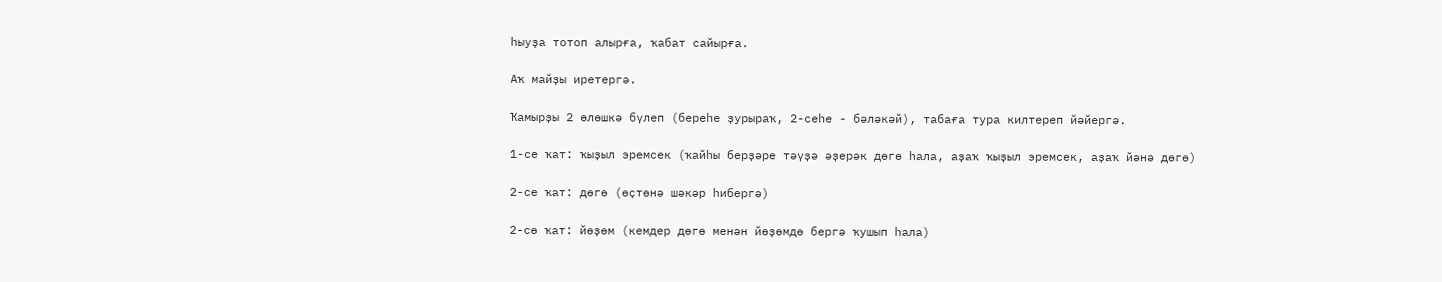һыуҙа тотоп алырға, ҡабат сайырға.

Аҡ майҙы иретергә.

Ҡамырҙы 2 өлөшкә бүлеп (береһе ҙурыраҡ, 2-сеһе - бәләкәй), табаға тура килтереп йәйергә.

1-се ҡат: ҡыҙыл эремсек (ҡайһы берҙәре тәүҙә әҙерәк дөгө һала, аҙаҡ ҡыҙыл эремсек, аҙаҡ йәнә дөгө)

2-се ҡат: дөгө (өҫтөнә шәкәр һибергә)

2-сө ҡат: йөҙөм (кемдер дөгө менән йөҙөмдө бергә ҡушып һала)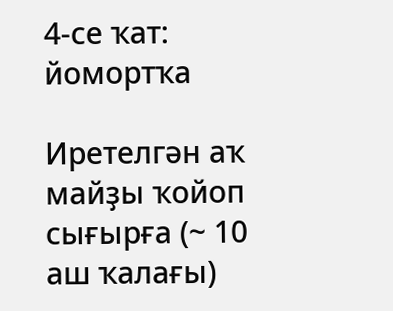4-се ҡат: йомортҡа

Иретелгән аҡ майҙы ҡойоп сығырға (~ 10 аш ҡалағы)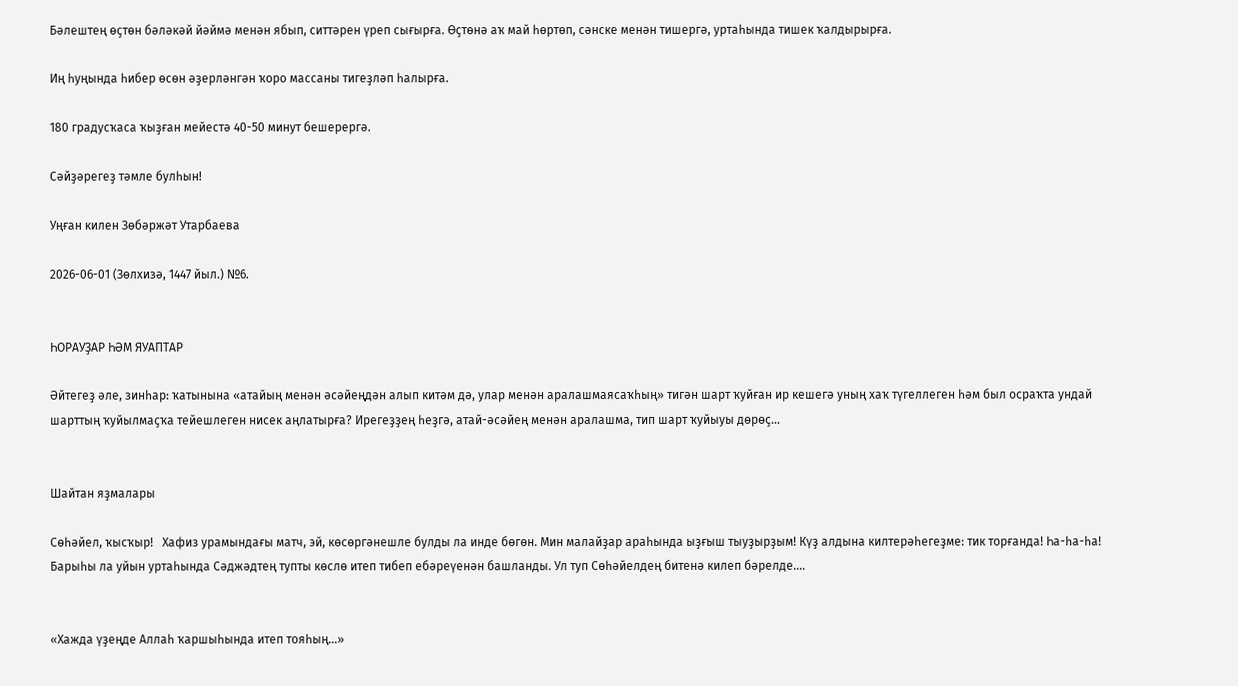Бәлештең өҫтөн бәләкәй йәймә менән ябып, ситтәрен үреп сығырға. Өҫтөнә аҡ май һөртөп, сәнске менән тишергә, уртаһында тишек ҡалдырырға.

Иң һуңында һибер өсөн әҙерләнгән ҡоро массаны тигеҙләп һалырға.

180 градусҡаса ҡыҙған мейестә 40-50 минут бешерергә.

Сәйҙәрегеҙ тәмле булһын!

Уңған килен Зөбәржәт Утарбаева

2026-06-01 (Зөлхизә, 1447 йыл.) №6.


ҺОРАУҘАР ҺӘМ ЯУАПТАР

Әйтегеҙ әле, зинһар: ҡатынына «атайың менән әсәйеңдән алып китәм дә, улар менән аралашмаясаҡһың» тигән шарт ҡуйған ир кешегә уның хаҡ түгеллеген һәм был осраҡта ундай шарттың ҡуйылмаҫҡа тейешлеген нисек аңлатырға? Ирегеҙҙең һеҙгә, атай-әсәйең менән аралашма, тип шарт ҡуйыуы дөрөҫ...


Шайтан яҙмалары

Сөһәйел, ҡысҡыр!   Хафиз урамындағы матч, эй, көсөргәнешле булды ла инде бөгөн. Мин малайҙар араһында ыҙғыш тыуҙырҙым! Күҙ алдына килтерәһегеҙме: тик торғанда! Һа-һа-һа! Барыһы ла уйын уртаһында Сәджәдтең тупты көслө итеп тибеп ебәреүенән башланды. Ул туп Сөһәйелдең битенә килеп бәрелде....


«Хажда үҙеңде Аллаһ ҡаршыһында итеп тояһың...»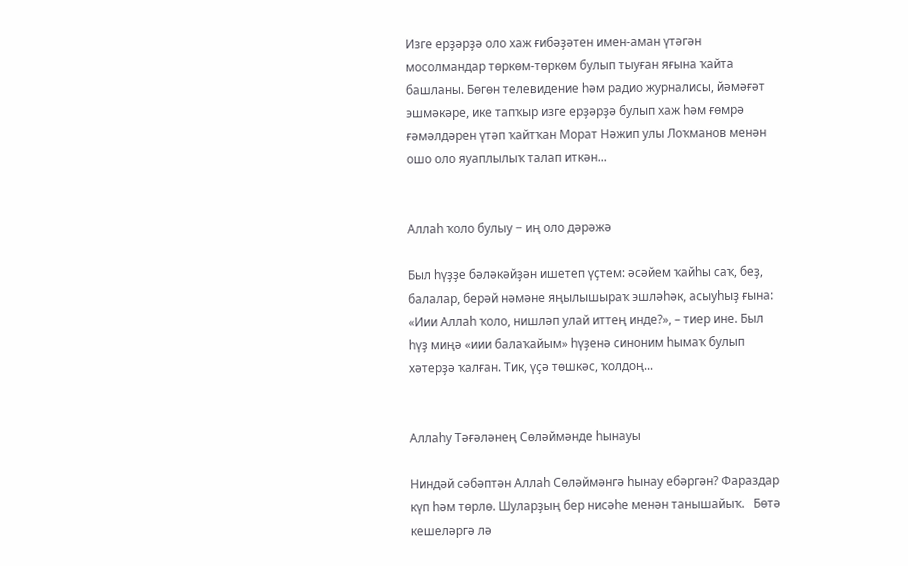Изге ерҙәрҙә оло хаж ғибәҙәтен имен-аман үтәгән мосолмандар төркөм-төркөм булып тыуған яғына ҡайта башланы. Бөгөн телевидение һәм радио журналисы, йәмәғәт эшмәкәре, ике тапҡыр изге ерҙәрҙә булып хаж һәм ғөмрә ғәмәлдәрен үтәп ҡайтҡан Морат Нәжип улы Лоҡманов менән ошо оло яуаплылыҡ талап иткән...


Аллаһ ҡоло булыу − иң оло дәрәжә

Был һүҙҙе бәләкәйҙән ишетеп үҫтем: әсәйем ҡайһы саҡ, беҙ, балалар, берәй нәмәне яңылышыраҡ эшләһәк, асыуһыҙ ғына: «Иии Аллаһ ҡоло, нишләп улай иттең инде?», – тиер ине. Был һүҙ миңә «иии балаҡайым» һүҙенә синоним һымаҡ булып хәтерҙә ҡалған. Тик, үҫә төшкәс, ҡолдоң...


Аллаһу Тәғәләнең Сөләймәнде һынауы

Ниндәй сәбәптән Аллаһ Сөләймәнгә һынау ебәргән? Фараздар күп һәм төрлө. Шуларҙың бер нисәһе менән танышайыҡ.   Бөтә кешеләргә лә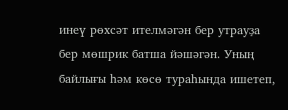инеү рөхсәт ителмәгән бер утрауҙа бер мөшрик батша йәшәгән. Уның байлығы һәм көсө тураһында ишетеп,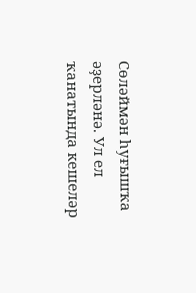Сөләймән һуғышҡа әҙерләнә. Ул ел ҡанатында кешеләр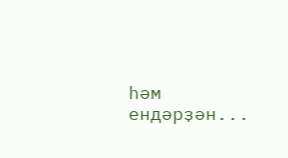һәм ендәрҙән...